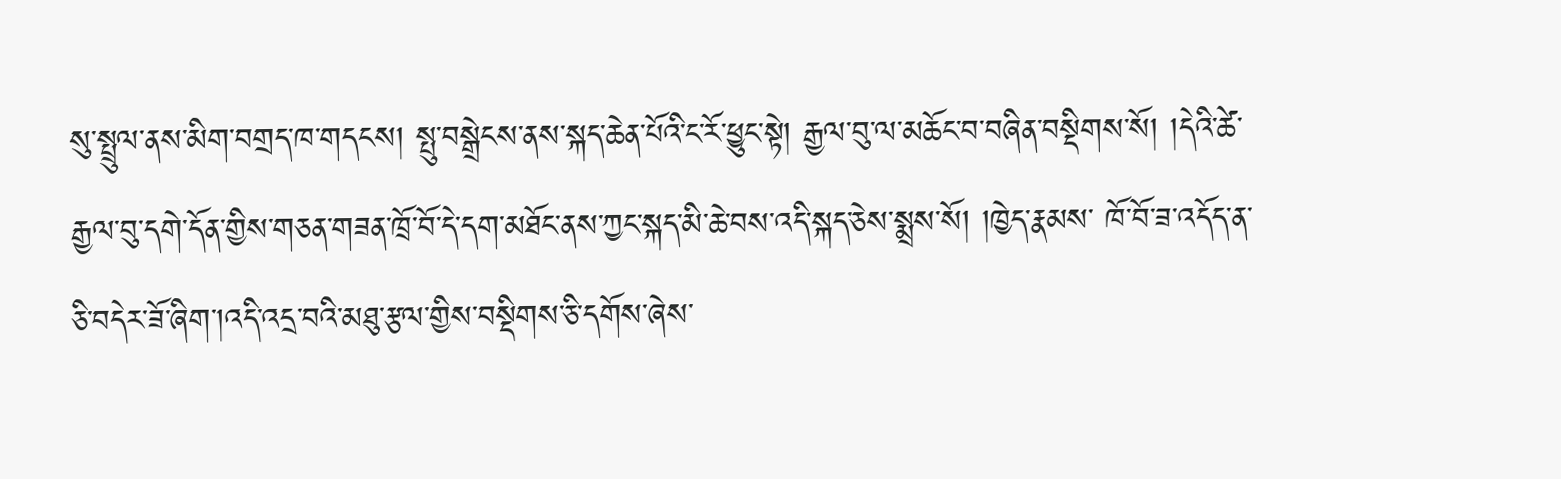སུ་སྤྲུལ་ནས་མིག་བགྲད་ཁ་གདངས། སྤུ་བསྒྲེངས་ནས་སྐད་ཆེན་པོའི་ང་རོ་ཕྱུང་སྟེ། རྒྱལ་བུ་ལ་མཆོང་བ་བཞིན་བསྡིགས་སོ། །དེའི་ཚེ་རྒྱལ་བུ་དགེ་དོན་གྱིས་གཅན་གཟན་ཁྲོ་བོ་དེ་དག་མཐོང་ནས་ཀྱང་སྐད་མི་ཆེ་བས་འདི་སྐད་ཅེས་སྨྲས་སོ། །ཁྱེད་རྣམས་ ཁོ་བོ་ཟ་འདོད་ན་ཅི་བདེར་ཟོ་ཞིག་།འདི་འདྲ་བའི་མཐུ་རྩལ་གྱིས་བསྡིགས་ཅི་དགོས་ཞེས་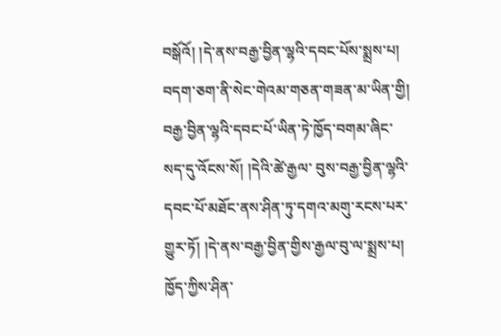བསྒོའོ། །དེ་ནས་བརྒྱ་བྱིན་ལྷའི་དབང་པོས་སྨྲས་པ། བདག་ཅག་ནི་སེང་གེའམ་གཅན་གཟན་མ་ཡིན་གྱི། བརྒྱ་བྱིན་ལྷའི་དབང་པོ་ཡིན་ཏེ་ཁྱོད་བགམ་ཞིང་སད་དུ་འོངས་སོ། །དེའི་ཚེ་རྒྱལ་ བུས་བརྒྱ་བྱིན་ལྷའི་དབང་པོ་མཐོང་ནས་ཤིན་ཏུ་དགའ་མགུ་རངས་པར་གྱུར་ཏོ། །དེ་ནས་བརྒྱ་བྱིན་གྱིས་རྒྱལ་བུ་ལ་སྨྲས་པ། ཁྱོད་ཀྱིས་ཤིན་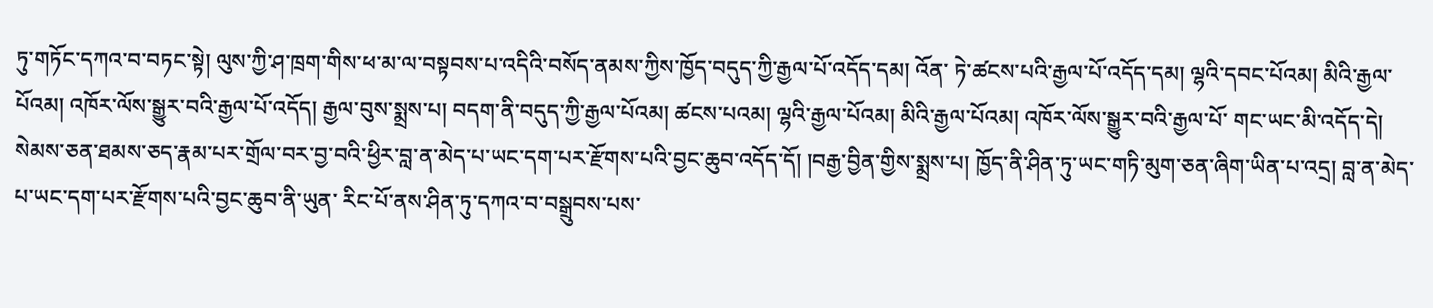ཏུ་གཏོང་དཀའ་བ་བཏང་སྟེ། ལུས་ཀྱི་ཤ་ཁྲག་གིས་ཕ་མ་ལ་བསྟབས་པ་འདིའི་བསོད་ནམས་ཀྱིས་ཁྱོད་བདུད་ཀྱི་རྒྱལ་པོ་འདོད་དམ། འོན་ ཏེ་ཚངས་པའི་རྒྱལ་པོ་འདོད་དམ། ལྷའི་དབང་པོའམ། མིའི་རྒྱལ་པོའམ། འཁོར་ལོས་སྒྱུར་བའི་རྒྱལ་པོ་འདོད། རྒྱལ་བུས་སྨྲས་པ། བདག་ནི་བདུད་ཀྱི་རྒྱལ་པོའམ། ཚངས་པའམ། ལྷའི་རྒྱལ་པོའམ། མིའི་རྒྱལ་པོའམ། འཁོར་ལོས་སྒྱུར་བའི་རྒྱལ་པོ་ གང་ཡང་མི་འདོད་དེ། སེམས་ཅན་ཐམས་ཅད་རྣམ་པར་གྲོལ་བར་བྱ་བའི་ཕྱིར་བླ་ན་མེད་པ་ཡང་དག་པར་རྫོགས་པའི་བྱང་ཆུབ་འདོད་དོ། །བརྒྱ་བྱིན་གྱིས་སྨྲས་པ། ཁྱོད་ནི་ཤིན་ཏུ་ཡང་གཏི་མུག་ཅན་ཞིག་ཡིན་པ་འདྲ། བླ་ན་མེད་པ་ཡང་དག་པར་རྫོགས་པའི་བྱང་ཆུབ་ནི་ཡུན་ རིང་པོ་ནས་ཤིན་ཏུ་དཀའ་བ་བསྒྲུབས་པས་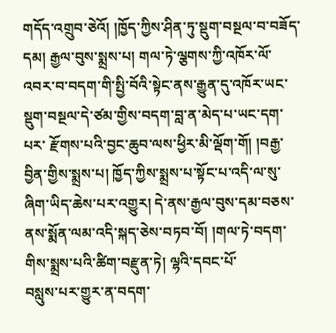གདོད་འགྲུབ་ཅེའོ། །ཁྱོད་ཀྱིས་ཤིན་ཏུ་སྡུག་བསྔལ་བ་བཟོད་དམ། རྒྱལ་བུས་སྨྲས་པ། གལ་ཏེ་ལྕགས་ཀྱི་འཁོར་ལོ་འབར་བ་བདག་གི་སྤྱི་བོའི་སྟེང་ནས་རྒྱུན་དུ་འཁོར་ཡང་སྡུག་བསྔལ་དེ་ཙམ་གྱིས་བདག་བླ་ན་མེད་པ་ཡང་དག་པར་ རྫོགས་པའི་བྱང་ཆུབ་ལས་ཕྱིར་མི་ལྡོག་གོ། །བརྒྱ་བྱིན་གྱིས་སྨྲས་པ། ཁྱོད་ཀྱིས་སྨྲས་པ་སྟོང་པ་འདི་ལ་སུ་ཞིག་ཡིད་ཆེས་པར་འགྱུར། དེ་ནས་རྒྱལ་བུས་དམ་བཅས་ནས་སྨོན་ལམ་འདི་སྐད་ཅེས་བཏབ་བོ། །གལ་ཏེ་བདག་གིས་སྨྲས་པའི་ཚིག་བརྫུན་ཏེ། ལྷའི་དབང་པོ་
བསླུས་པར་གྱུར་ན་བདག་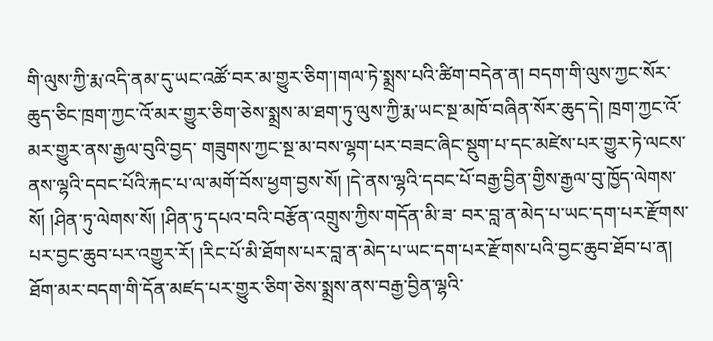གི་ལུས་ཀྱི་རྨ་འདི་ནམ་དུ་ཡང་འཚོ་བར་མ་གྱུར་ཅིག་།གལ་ཏེ་སྨྲས་པའི་ཚིག་བདེན་ན། བདག་གི་ལུས་ཀྱང་སོར་ཆུད་ཅིང་ཁྲག་ཀྱང་འོ་མར་གྱུར་ཅིག་ཅེས་སྨྲས་མ་ཐག་ཏུ་ལུས་ཀྱི་རྨ་ཡང་སྔ་མཁོ་བཞིན་སོར་ཆུད་དེ། ཁྲག་ཀྱང་འོ་མར་གྱུར་ནས་རྒྱལ་བུའི་བྱད་ གཟུགས་ཀྱང་སྔ་མ་བས་ལྷག་པར་བཟང་ཞིང་སྡུག་པ་དང་མཛེས་པར་གྱུར་ཏེ་ལངས་ནས་ལྷའི་དབང་པོའི་རྐང་པ་ལ་མགོ་བོས་ཕྱག་བྱས་སོ། །དེ་ནས་ལྷའི་དབང་པོ་བརྒྱ་བྱིན་གྱིས་རྒྱལ་བུ་ཁྱོད་ལེགས་སོ། །ཤིན་ཏུ་ལེགས་སོ། །ཤིན་ཏུ་དཔའ་བའི་བརྩོན་འགྲུས་ཀྱིས་གདོན་མི་ཟ་ བར་བླ་ན་མེད་པ་ཡང་དག་པར་རྫོགས་པར་བྱང་ཆུབ་པར་འགྱུར་རོ། །རིང་པོ་མི་ཐོགས་པར་བླ་ན་མེད་པ་ཡང་དག་པར་རྫོགས་པའི་བྱང་ཆུབ་ཐོབ་པ་ན། ཐོག་མར་བདག་གི་དོན་མཛད་པར་གྱུར་ཅིག་ཅེས་སྨྲས་ནས་བརྒྱ་བྱིན་ལྷའི་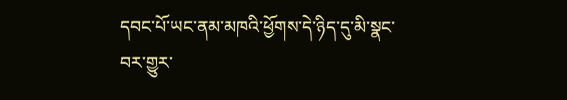དབང་པོ་ཡང་ནམ་མཁའི་ཕྱོགས་དེ་ཉིད་དུ་མི་སྣང་བར་གྱུར་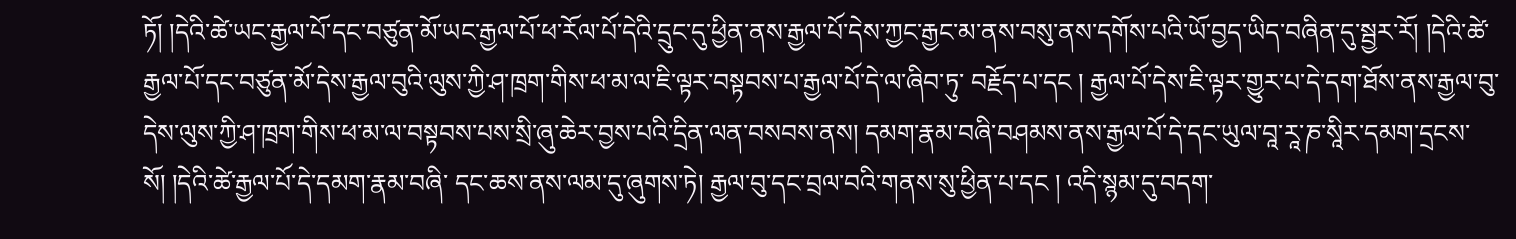ཏོ། །དེའི་ཚེ་ཡང་རྒྱལ་པོ་དང་བཙུན་མོ་ཡང་རྒྱལ་པོ་ཕ་རོལ་པོ་དེའི་དྲུང་དུ་ཕྱིན་ནས་རྒྱལ་པོ་དེས་ཀྱང་རྒྱང་མ་ནས་བསུ་ནས་དགོས་པའི་ཡོ་བྱད་ཡིད་བཞིན་དུ་སྦྱར་རོ། །དེའི་ཚེ་རྒྱལ་པོ་དང་བཙུན་མོ་དེས་རྒྱལ་བུའི་ལུས་ཀྱི་ཤ་ཁྲག་གིས་ཕ་མ་ལ་ཇི་ལྟར་བསྟབས་པ་རྒྱལ་པོ་དེ་ལ་ཞིབ་ཏུ་ བརྗོད་པ་དང ། རྒྱལ་པོ་དེས་ཇི་ལྟར་གྱུར་པ་དེ་དག་ཐོས་ནས་རྒྱལ་བུ་དེས་ལུས་ཀྱི་ཤ་ཁྲག་གིས་ཕ་མ་ལ་བསྟབས་པས་སྲི་ཞུ་ཆེར་བྱས་པའི་དྲིན་ལན་བསབས་ནས། དམག་རྣམ་བཞི་བཤམས་ནས་རྒྱལ་པོ་དེ་དང་ཡུལ་བཱ་རཱ་ཎ་སཱིར་དམག་དྲངས་སོ། །དེའི་ཚེ་རྒྱལ་པོ་དེ་དམག་རྣམ་བཞི་ དང་ཆས་ནས་ལམ་དུ་ཞུགས་ཏེ། རྒྱལ་བུ་དང་བྲལ་བའི་གནས་སུ་ཕྱིན་པ་དང ། འདི་སྙམ་དུ་བདག་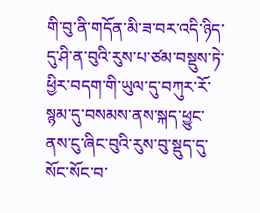གི་བུ་ནི་གདོན་མི་ཟ་བར་འདི་ཉིད་དུ་ཤི་ན་བུའི་རུས་པ་ཙམ་བསྡུས་ཏེ་ཕྱིར་བདག་གི་ཡུལ་དུ་བཀུར་རོ་སྙམ་དུ་བསམས་ནས་སྐད་ཕྱུང་ནས་ངུ་ཞིང་བུའི་རུས་བུ་སྡུད་དུ་སོང་སོང་བ་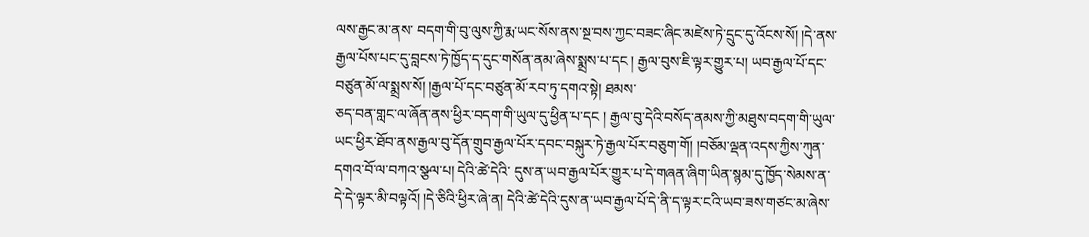ལས་རྒྱང་མ་ནས་ བདག་གི་བུ་ལུས་ཀྱི་རྨ་ཡང་སོས་ནས་སྔ་བས་ཀྱང་བཟང་ཞིང་མཛེས་ཏེ་དྲུང་དུ་འོངས་སོ། །དེ་ནས་རྒྱལ་པོས་པང་དུ་བླངས་ཏེ་ཁྱོད་ད་དུང་གསོན་ནམ་ཞེས་སྨྲས་པ་དང ། རྒྱལ་བུས་ཇི་ལྟར་གྱུར་པ། ཡབ་རྒྱལ་པོ་དང་བཙུན་མོ་ལ་སྨྲས་སོ། །རྒྱལ་པོ་དང་བཙུན་མོ་རབ་ཏུ་དགའ་སྟེ། ཐམས་
ཅད་བན་གླང་ལ་ཞོན་ནས་ཕྱིར་བདག་གི་ཡུལ་དུ་ཕྱིན་པ་དང ། རྒྱལ་བུ་དེའི་བསོད་ནམས་ཀྱི་མཐུས་བདག་གི་ཡུལ་ཡང་ཕྱིར་ཐོབ་ནས་རྒྱལ་བུ་དོན་གྲུབ་རྒྱལ་པོར་དབང་བསྐུར་ཏེ་རྒྱལ་པོར་བཅུག་གོ། །བཅོམ་ལྡན་འདས་ཀྱིས་ཀུན་དགའ་བོ་ལ་བཀའ་སྩལ་པ། དེའི་ཚེ་དེའི་ དུས་ན་ཡབ་རྒྱལ་པོར་གྱུར་པ་དེ་གཞན་ཞིག་ཡིན་སྙམ་དུ་ཁྱོད་སེམས་ན་དེ་དེ་ལྟར་མི་བལྟའོ། །དེ་ཅིའི་ཕྱིར་ཞེ་ན། དེའི་ཚེ་དེའི་དུས་ན་ཡབ་རྒྱལ་པོ་དེ་ནི་ད་ལྟར་ངའི་ཡབ་ཟས་གཙང་མ་ཞེས་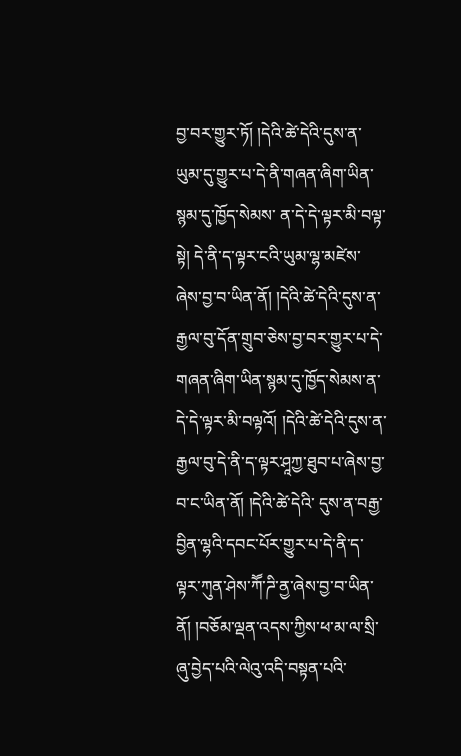བྱ་བར་གྱུར་ཏོ། །དེའི་ཚེ་དེའི་དུས་ན་ཡུམ་དུ་གྱུར་པ་དེ་ནི་གཞན་ཞིག་ཡིན་སྙམ་དུ་ཁྱོད་སེམས་ ན་དེ་དེ་ལྟར་མི་བལྟ་སྟེ། དེ་ནི་ད་ལྟར་ངའི་ཡུམ་ལྷ་མཛེས་ཞེས་བྱ་བ་ཡིན་ནོ། །དེའི་ཚེ་དེའི་དུས་ན་རྒྱལ་བུ་དོན་གྲུབ་ཅེས་བྱ་བར་གྱུར་པ་དེ་གཞན་ཞིག་ཡིན་སྙམ་དུ་ཁྱོད་སེམས་ན་དེ་དེ་ལྟར་མི་བལྟའོ། །དེའི་ཚེ་དེའི་དུས་ན་རྒྱལ་བུ་དེ་ནི་ད་ལྟར་ཤཱཀྱ་ཐུབ་པ་ཞེས་བྱ་བ་ང་ཡིན་ནོ། །དེའི་ཚེ་དེའི་ དུས་ན་བརྒྱ་བྱིན་ལྷའི་དབང་པོར་གྱུར་པ་དེ་ནི་ད་ལྟར་ཀུན་ཤེས་ཀཽ་ཌི་ནྱ་ཞེས་བྱ་བ་ཡིན་ནོ། །བཅོམ་ལྡན་འདས་ཀྱིས་ཕ་མ་ལ་སྲི་ཞུ་བྱེད་པའི་ལེའུ་འདི་བསྟན་པའི་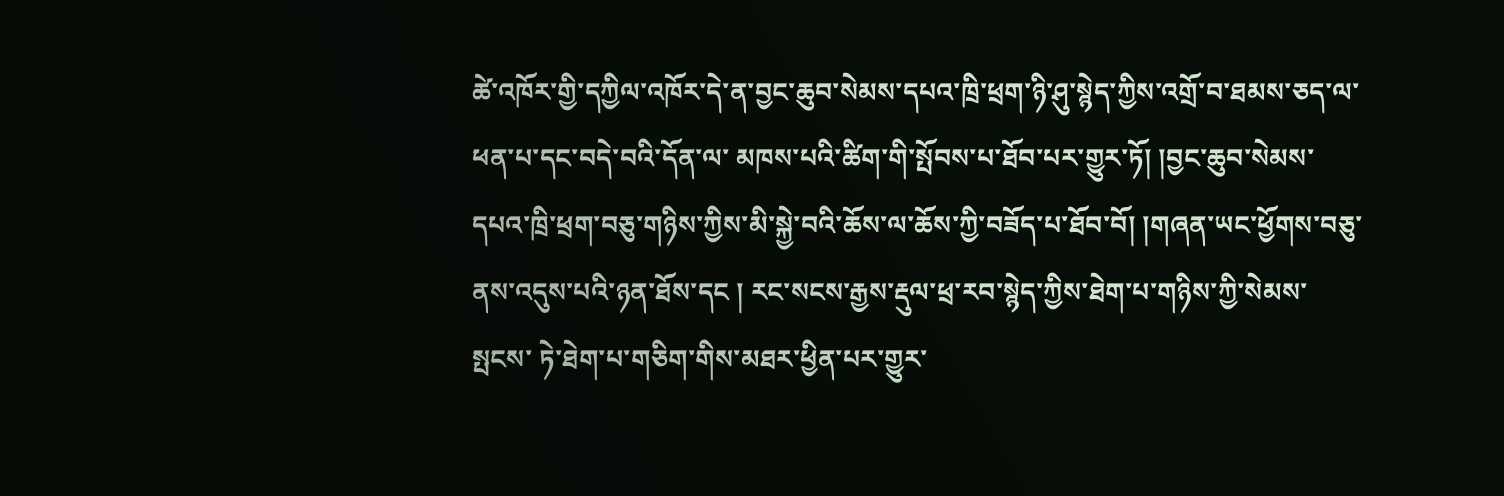ཚེ་འཁོར་གྱི་དཀྱིལ་འཁོར་དེ་ན་བྱང་ཆུབ་སེམས་དཔའ་ཁྲི་ཕྲག་ཉི་ཤུ་སྙེད་ཀྱིས་འགྲོ་བ་ཐམས་ཅད་ལ་ཕན་པ་དང་བདེ་བའི་དོན་ལ་ མཁས་པའི་ཚིག་གི་སྤོབས་པ་ཐོབ་པར་གྱུར་ཏོ། །བྱང་ཆུབ་སེམས་དཔའ་ཁྲི་ཕྲག་བཅུ་གཉིས་ཀྱིས་མི་སྐྱེ་བའི་ཆོས་ལ་ཆོས་ཀྱི་བཟོད་པ་ཐོབ་བོ། །གཞན་ཡང་ཕྱོགས་བཅུ་ནས་འདུས་པའི་ཉན་ཐོས་དང ། རང་སངས་རྒྱས་རྡུལ་ཕྲ་རབ་སྙེད་ཀྱིས་ཐེག་པ་གཉིས་ཀྱི་སེམས་སྤངས་ ཏེ་ཐེག་པ་གཅིག་གིས་མཐར་ཕྱིན་པར་གྱུར་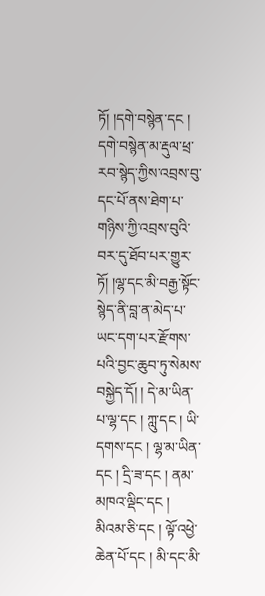ཏོ། །དགེ་བསྙེན་དང ། དགེ་བསྙེན་མ་རྡུལ་ཕྲ་རབ་སྙེད་ཀྱིས་འབྲས་བུ་དང་པོ་ནས་ཐེག་པ་གཉིས་ཀྱི་འབྲས་བུའི་བར་དུ་ཐོབ་པར་གྱུར་ཏོ། །ལྷ་དང་མི་བརྒྱ་སྟོང་སྙེད་ནི་བླ་ན་མེད་པ་ཡང་དག་པར་རྫོགས་པའི་བྱང་ཆུབ་ཏུ་སེམས་བསྐྱེད་དོ། ། དེ་མ་ཡིན་པ་ལྷ་དང ། ཀླུ་དང ། ཡི་དགས་དང ། ལྷ་མ་ཡིན་དང ། དྲི་ཟ་དང ། ནམ་མཁའ་ལྡིང་དང ། མིའམ་ཅི་དང ། ལྟོ་འཕྱེ་ཆེན་པོ་དང ། མི་དང་མི་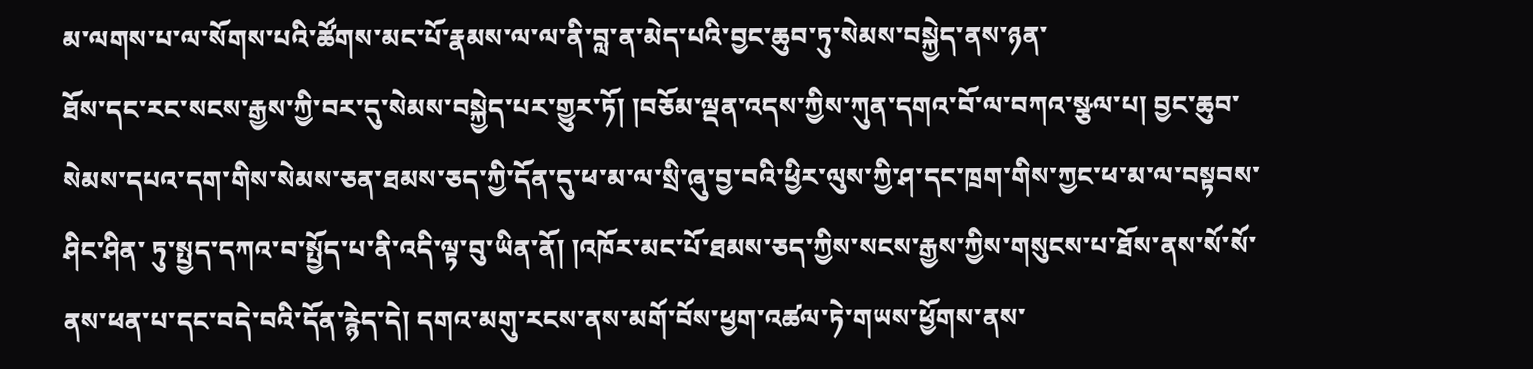མ་ལགས་པ་ལ་སོགས་པའི་ཚོགས་མང་པོ་རྣམས་ལ་ལ་ནི་བླ་ན་མེད་པའི་བྱང་ཆུབ་ཏུ་སེམས་བསྐྱེད་ནས་ཉན་
ཐོས་དང་རང་སངས་རྒྱས་ཀྱི་བར་དུ་སེམས་བསྐྱེད་པར་གྱུར་ཏོ། །བཅོམ་ལྡན་འདས་ཀྱིས་ཀུན་དགའ་བོ་ལ་བཀའ་སྩལ་པ། བྱང་ཆུབ་སེམས་དཔའ་དག་གིས་སེམས་ཅན་ཐམས་ཅད་ཀྱི་དོན་དུ་ཕ་མ་ལ་སྲི་ཞུ་བྱ་བའི་ཕྱིར་ལུས་ཀྱི་ཤ་དང་ཁྲག་གིས་ཀྱང་ཕ་མ་ལ་བསྟབས་ཤིང་ཤིན་ ཏུ་སྤྱད་དཀའ་བ་སྤྱོད་པ་ནི་འདི་ལྟ་བུ་ཡིན་ནོ། །འཁོར་མང་པོ་ཐམས་ཅད་ཀྱིས་སངས་རྒྱས་ཀྱིས་གསུངས་པ་ཐོས་ནས་སོ་སོ་ནས་ཕན་པ་དང་བདེ་བའི་དོན་རྙེད་དེ། དགའ་མགུ་རངས་ནས་མགོ་བོས་ཕྱག་འཚལ་ཏེ་གཡས་ཕྱོགས་ནས་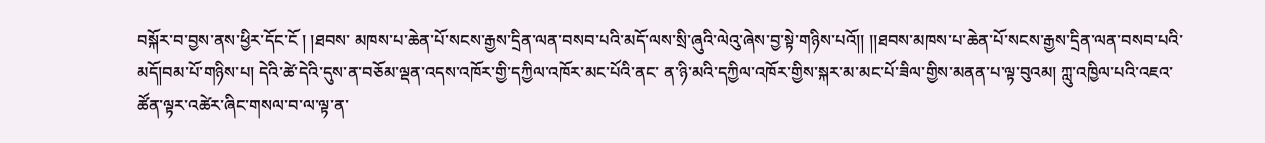བསྐོར་བ་བྱས་ནས་ཕྱིར་དོང་ངོ ། །ཐབས་ མཁས་པ་ཆེན་པོ་སངས་རྒྱས་དྲིན་ལན་བསབ་པའི་མདོ་ལས་སྲི་ཞུའི་ལེའུ་ཞེས་བྱ་སྟེ་གཉིས་པའོ།། །།ཐབས་མཁས་པ་ཆེན་པོ་སངས་རྒྱས་དྲིན་ལན་བསབ་པའི་མདོ།བམ་པོ་གཉིས་པ། དེའི་ཚེ་དེའི་དུས་ན་བཅོམ་ལྡན་འདས་འཁོར་གྱི་དཀྱིལ་འཁོར་མང་པོའི་ནང་ ན་ཉི་མའི་དཀྱིལ་འཁོར་གྱིས་སྐར་མ་མང་པོ་ཟིལ་གྱིས་མནན་པ་ལྟ་བུའམ། ཀླུ་འཁྱིལ་པའི་འཇའ་ཚོན་ལྟར་འཚེར་ཞིང་གསལ་བ་ལ་ལྟ་ན་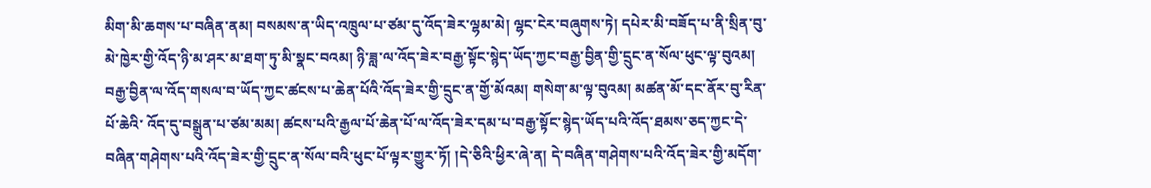མིག་མི་ཆགས་པ་བཞིན་ནམ། བསམས་ན་ཡིད་འཁྲུལ་པ་ཙམ་དུ་འོད་ཟེར་ལྷམ་མེ། ལྷང་ངེར་བཞུགས་ཏེ། དཔེར་མི་བཟོད་པ་ནི་སྲིན་བུ་ མེ་ཁྱེར་གྱི་འོད་ཉི་མ་ཤར་མ་ཐག་ཏུ་མི་སྣང་བའམ། ཉི་ཟླ་ལ་འོད་ཟེར་བརྒྱ་སྟོང་སྙེད་ཡོད་ཀྱང་བརྒྱ་བྱིན་གྱི་དྲུང་ན་སོལ་ཕུང་ལྟ་བུའམ། བརྒྱ་བྱིན་ལ་འོད་གསལ་བ་ཡོད་ཀྱང་ཚངས་པ་ཆེན་པོའི་འོད་ཟེར་གྱི་དྲུང་ན་གྱོ་མོའམ། གསེག་མ་ལྟ་བུའམ། མཚན་མོ་དང་ནོར་བུ་རིན་པོ་ཆེའི་ འོད་དུ་བསྒྲུན་པ་ཙམ་མམ། ཚངས་པའི་རྒྱལ་པོ་ཆེན་པོ་ལ་འོད་ཟེར་དམ་པ་བརྒྱ་སྟོང་སྙེད་ཡོད་པའི་འོད་ཐམས་ཅད་ཀྱང་དེ་བཞིན་གཤེགས་པའི་འོད་ཟེར་གྱི་དྲུང་ན་སོལ་བའི་ཕུང་པོ་ལྟར་གྱུར་ཏོ། །དེ་ཅིའི་ཕྱིར་ཞེ་ན། དེ་བཞིན་གཤེགས་པའི་འོད་ཟེར་གྱི་མདོག་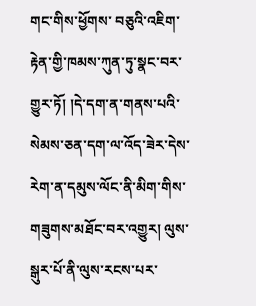གང་གིས་ཕྱོགས་ བཅུའི་འཇིག་རྟེན་གྱི་ཁམས་ཀུན་ཏུ་སྣང་བར་གྱུར་ཏོ། །དེ་དག་ན་གནས་པའི་སེམས་ཅན་དག་ལ་འོད་ཟེར་དེས་རེག་ན་དམུས་ལོང་ནི་མིག་གིས་གཟུགས་མཐོང་བར་འགྱུར། ལུས་སྒུར་པོ་ནི་ལུས་རངས་པར་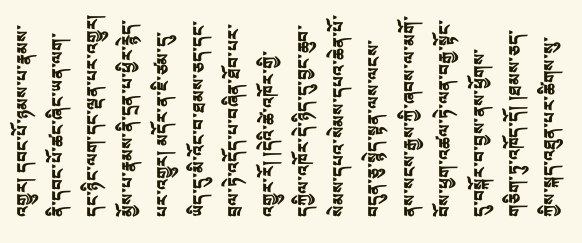འགྱུར། དབང་པོ་ཉམས་པ་རྣམས་ནི་དབང་པོ་ཚང་ཞིང་ཡན་ལག་
དང་ཉིང་ལག་དང་ལྡན་པར་འགྱུར། མྱོས་པ་རྣམས་ནི་དྲན་པ་ཕྱིར་རྙེད་པར་འགྱུར། མདོར་ན་ཇི་ཙམ་དུ་ཡིད་དུ་མི་འོང་བ་ཐམས་ཅད་དང་བྲལ་ཏེ་འདོད་པ་བཞིན་ཐོབ་པར་འགྱུར་རོ། །དེའི་ཚེ་འཁོར་གྱི་དཀྱིལ་འཁོར་དེ་ཉིད་དུ་བྱང་ཆུབ་སེམས་དཔའ་སེམས་དཔའ་ཆེན་པོ་ བདུན་ཅུ་སྙེད་སྟན་ལས་ལངས་ནས་སངས་རྒྱས་ཀྱི་ཞབས་ལ་མགོ་བོས་ཕྱག་འཚལ་ཏེ་ལན་བརྒྱ་སྟོང་དུ་བསྐོར་བ་བྱས་ནས་ཕྱོགས་གཅིག་ཏུ་འཁོད་དོ། །ཐམས་ཅད་ཀྱིས་སྐད་འཐུན་པར་ཚིགས་སུ་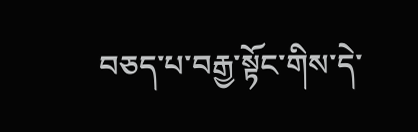བཅད་པ་བརྒྱ་སྟོང་གིས་དེ་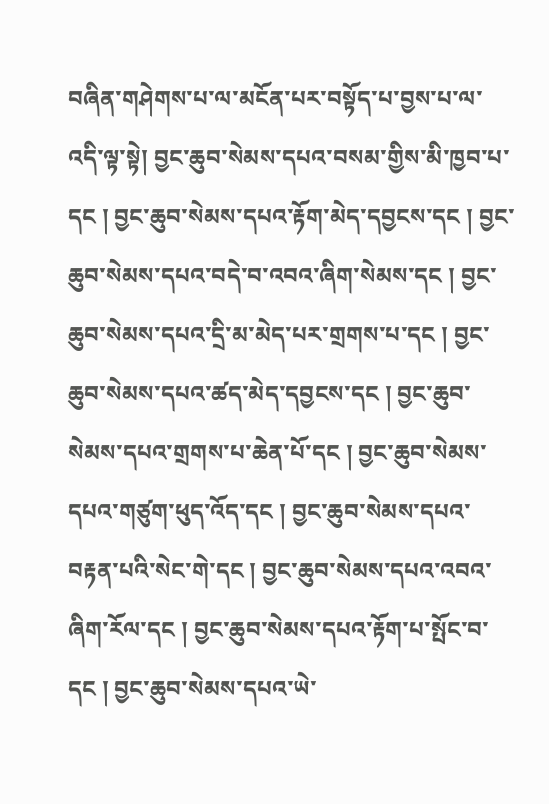བཞིན་གཤེགས་པ་ལ་མངོན་པར་བསྟོད་པ་བྱས་པ་ལ་འདི་ལྟ་སྟེ། བྱང་ཆུབ་སེམས་དཔའ་བསམ་གྱིས་མི་ཁྱབ་པ་དང ། བྱང་ཆུབ་སེམས་དཔའ་རྟོག་མེད་དབྱངས་དང ། བྱང་ཆུབ་སེམས་དཔའ་བདེ་བ་འབའ་ཞིག་སེམས་དང ། བྱང་ཆུབ་སེམས་དཔའ་དྲི་མ་མེད་པར་གྲགས་པ་དང ། བྱང་ཆུབ་སེམས་དཔའ་ཚད་མེད་དབྱངས་དང ། བྱང་ཆུབ་ སེམས་དཔའ་གྲགས་པ་ཆེན་པོ་དང ། བྱང་ཆུབ་སེམས་དཔའ་གཙུག་ཕུད་འོད་དང ། བྱང་ཆུབ་སེམས་དཔའ་བརྟན་པའི་སེང་གེ་དང ། བྱང་ཆུབ་སེམས་དཔའ་འབའ་ཞིག་རོལ་དང ། བྱང་ཆུབ་སེམས་དཔའ་རྟོག་པ་སྤོང་བ་དང ། བྱང་ཆུབ་སེམས་དཔའ་ཡེ་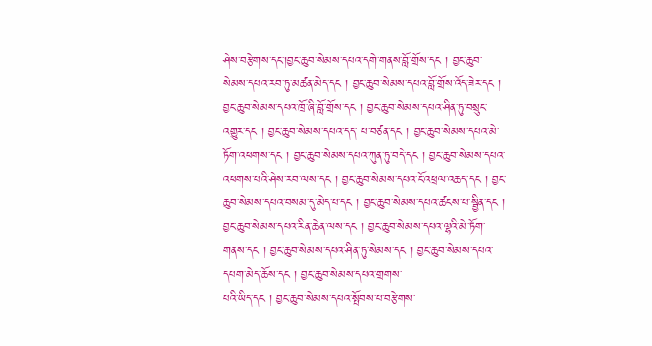ཤེས་བརྩེགས་དང་།བྱང་ཆུབ་སེམས་དཔའ་དགེ་གནས་བློ་གྲོས་དང ། བྱང་ཆུབ་སེམས་དཔའ་རབ་ཏུ་མཚན་མེད་དང ། བྱང་ཆུབ་སེམས་དཔའ་བློ་གྲོས་འོད་ཟེར་དང ། བྱང་ཆུབ་སེམས་དཔའ་ཁྲོ་ཞི་བློ་གྲོས་དང ། བྱང་ཆུབ་སེམས་དཔའ་ཤིན་ཏུ་བསྲུང་འགྱུར་དང ། བྱང་ཆུབ་སེམས་དཔའ་དད་ པ་བཙན་དང ། བྱང་ཆུབ་སེམས་དཔའ་མེ་ཏོག་འཕགས་དང ། བྱང་ཆུབ་སེམས་དཔའ་ཀུན་ཏུ་བདེ་དང ། བྱང་ཆུབ་སེམས་དཔའ་འཕགས་པའི་ཤེས་རབ་ལས་དང ། བྱང་ཆུབ་སེམས་དཔའ་ངོ་འཕྲལ་འཆད་དང ། བྱང་ཆུབ་སེམས་དཔའ་བསམ་དུ་མེད་པ་དང ། བྱང་ཆུབ་སེམས་དཔའ་ཚངས་པ་སྦྱིན་དང ། བྱང་ཆུབ་སེམས་དཔའ་རིན་ཆེན་ལས་དང ། བྱང་ཆུབ་སེམས་དཔའ་ལྷའི་མེ་ཏོག་གནས་དང ། བྱང་ཆུབ་སེམས་དཔའ་ཤིན་ཏུ་སེམས་དང ། བྱང་ཆུབ་སེམས་དཔའ་དཔག་མེད་ཆོས་དང ། བྱང་ཆུབ་སེམས་དཔའ་གྲགས་
པའི་ཡིད་དང ། བྱང་ཆུབ་སེམས་དཔའ་སྤོབས་པ་བརྩེགས་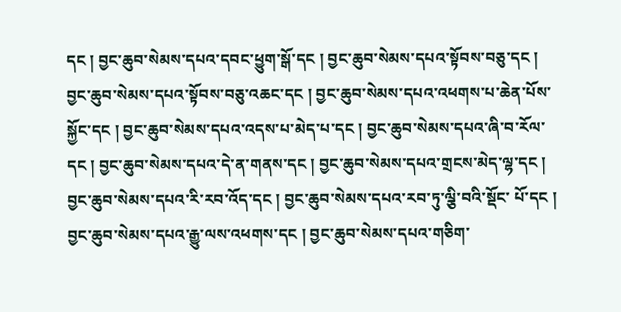དང ། བྱང་ཆུབ་སེམས་དཔའ་དབང་ཕྱུག་སྒོ་དང ། བྱང་ཆུབ་སེམས་དཔའ་སྟོབས་བཅུ་དང ། བྱང་ཆུབ་སེམས་དཔའ་སྟོབས་བཅུ་འཆང་དང ། བྱང་ཆུབ་སེམས་དཔའ་འཕགས་པ་ཆེན་པོས་སྐྱོང་དང ། བྱང་ཆུབ་སེམས་དཔའ་འདས་པ་མེད་པ་དང ། བྱང་ཆུབ་སེམས་དཔའ་ཞི་བ་རོལ་དང ། བྱང་ཆུབ་སེམས་དཔའ་དེ་ན་གནས་དང ། བྱང་ཆུབ་སེམས་དཔའ་གྲངས་མེད་ལྷ་དང ། བྱང་ཆུབ་སེམས་དཔའ་རི་རབ་འོད་དང ། བྱང་ཆུབ་སེམས་དཔའ་རབ་ཏུ་ལྕི་བའི་སྡོང་ པོ་དང ། བྱང་ཆུབ་སེམས་དཔའ་རྒྱུ་ལས་འཕགས་དང ། བྱང་ཆུབ་སེམས་དཔའ་གཅིག་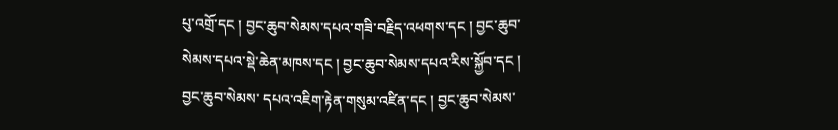པུ་འགྲོ་དང ། བྱང་ཆུབ་སེམས་དཔའ་གཟི་བརྗིད་འཕགས་དང ། བྱང་ཆུབ་སེམས་དཔའ་སྡེ་ཆེན་མཁས་དང ། བྱང་ཆུབ་སེམས་དཔའ་རིས་སྐྱོབ་དང ། བྱང་ཆུབ་སེམས་ དཔའ་འཇིག་རྟེན་གསུམ་འཛིན་དང ། བྱང་ཆུབ་སེམས་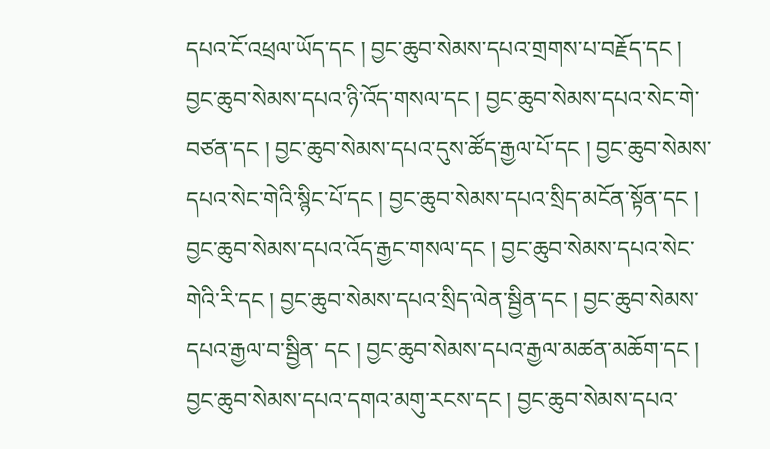དཔའ་ངོ་འཕྲལ་ཡོད་དང ། བྱང་ཆུབ་སེམས་དཔའ་གྲགས་པ་བརྗོད་དང ། བྱང་ཆུབ་སེམས་དཔའ་ཉི་འོད་གསལ་དང ། བྱང་ཆུབ་སེམས་དཔའ་སེང་གེ་བཙན་དང ། བྱང་ཆུབ་སེམས་དཔའ་དུས་ཚོད་རྒྱལ་པོ་དང ། བྱང་ཆུབ་སེམས་དཔའ་སེང་གེའི་སྙིང་པོ་དང ། བྱང་ཆུབ་སེམས་དཔའ་སྲིད་མངོན་སྟོན་དང ། བྱང་ཆུབ་སེམས་དཔའ་འོད་རྒྱང་གསལ་དང ། བྱང་ཆུབ་སེམས་དཔའ་སེང་གེའི་རི་དང ། བྱང་ཆུབ་སེམས་དཔའ་སྲིད་ལེན་སྦྱིན་དང ། བྱང་ཆུབ་སེམས་དཔའ་རྒྱལ་བ་སྦྱིན་ དང ། བྱང་ཆུབ་སེམས་དཔའ་རྒྱལ་མཚན་མཆོག་དང ། བྱང་ཆུབ་སེམས་དཔའ་དགའ་མགུ་རངས་དང ། བྱང་ཆུབ་སེམས་དཔའ་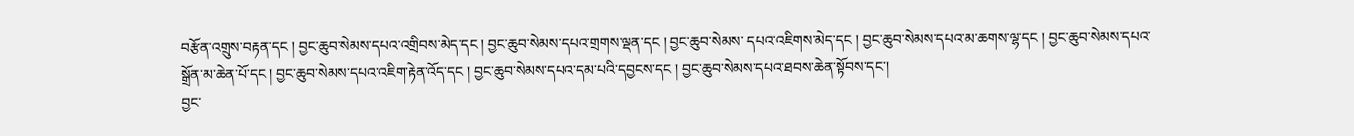བརྩོན་འགྲུས་བརྟན་དང ། བྱང་ཆུབ་སེམས་དཔའ་འགྲིབས་མེད་དང ། བྱང་ཆུབ་སེམས་དཔའ་གྲགས་ལྡན་དང ། བྱང་ཆུབ་སེམས་ དཔའ་འཇིགས་མེད་དང ། བྱང་ཆུབ་སེམས་དཔའ་མ་ཆགས་ལྷ་དང ། བྱང་ཆུབ་སེམས་དཔའ་སྒྲོན་མ་ཆེན་པོ་དང ། བྱང་ཆུབ་སེམས་དཔའ་འཇིག་རྟེན་འོད་དང ། བྱང་ཆུབ་སེམས་དཔའ་དམ་པའི་དབྱངས་དང ། བྱང་ཆུབ་སེམས་དཔའ་ཐབས་ཆེན་སྟོབས་དང་།
བྱང་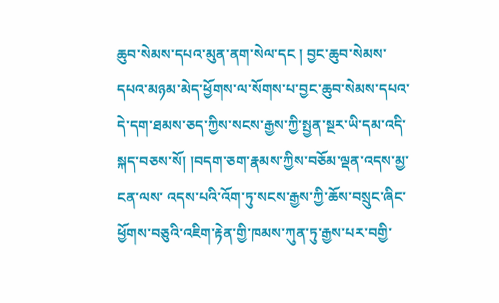ཆུབ་སེམས་དཔའ་མུན་ནག་སེལ་དང ། བྱང་ཆུབ་སེམས་དཔའ་མཉམ་མེད་ཕྱོགས་ལ་སོགས་པ་བྱང་ཆུབ་སེམས་དཔའ་དེ་དག་ཐམས་ཅད་ཀྱིས་སངས་རྒྱས་ཀྱི་སྤྱན་སྔར་ཡི་དམ་འདི་སྐད་བཅས་སོ། །བདག་ཅག་རྣམས་ཀྱིས་བཅོམ་ལྡན་འདས་མྱ་ངན་ལས་ འདས་པའི་འོག་ཏུ་སངས་རྒྱས་ཀྱི་ཆོས་བསྲུང་ཞིང་ཕྱོགས་བཅུའི་འཇིག་རྟེན་གྱི་ཁམས་ཀུན་ཏུ་རྒྱས་པར་བགྱི་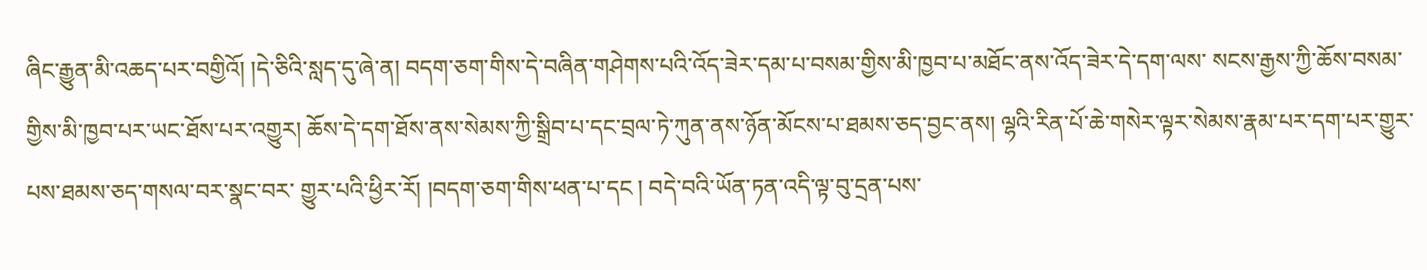ཞིང་རྒྱུན་མི་འཆད་པར་བགྱིའོ། །དེ་ཅིའི་སླད་དུ་ཞེ་ན། བདག་ཅག་གིས་དེ་བཞིན་གཤེགས་པའི་འོད་ཟེར་དམ་པ་བསམ་གྱིས་མི་ཁྱབ་པ་མཐོང་ནས་འོད་ཟེར་དེ་དག་ལས་ སངས་རྒྱས་ཀྱི་ཆོས་བསམ་གྱིས་མི་ཁྱབ་པར་ཡང་ཐོས་པར་འགྱུར། ཆོས་དེ་དག་ཐོས་ནས་སེམས་ཀྱི་སྒྲིབ་པ་དང་བྲལ་ཏེ་ཀུན་ནས་ཉོན་མོངས་པ་ཐམས་ཅད་བྱང་ནས། ལྷའི་རིན་པོ་ཆེ་གསེར་ལྟར་སེམས་རྣམ་པར་དག་པར་གྱུར་པས་ཐམས་ཅད་གསལ་བར་སྣང་བར་ གྱུར་པའི་ཕྱིར་རོ། །བདག་ཅག་གིས་ཕན་པ་དང ། བདེ་བའི་ཡོན་ཏན་འདི་ལྟ་བུ་དྲན་པས་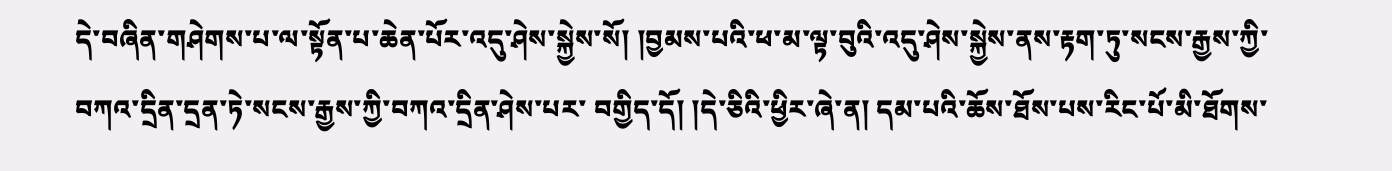དེ་བཞིན་གཤེགས་པ་ལ་སྟོན་པ་ཆེན་པོར་འདུ་ཤེས་སྐྱེས་སོ། །བྱམས་པའི་ཕ་མ་ལྟ་བུའི་འདུ་ཤེས་སྐྱེས་ནས་རྟག་ཏུ་སངས་རྒྱས་ཀྱི་བཀའ་དྲིན་དྲན་ཏེ་སངས་རྒྱས་ཀྱི་བཀའ་དྲིན་ཤེས་པར་ བགྱིད་དོ། །དེ་ཅིའི་ཕྱིར་ཞེ་ན། དམ་པའི་ཆོས་ཐོས་པས་རིང་པོ་མི་ཐོགས་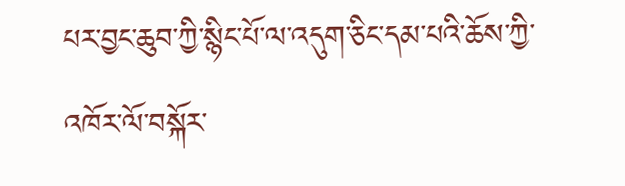པར་བྱང་ཆུབ་ཀྱི་སྙིང་པོ་ལ་འདུག་ཅིང་དམ་པའི་ཆོས་ཀྱི་འཁོར་ལོ་བསྐོར་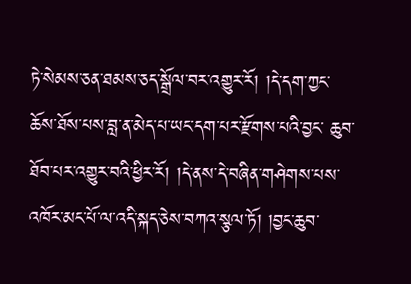ཏེ་སེམས་ཅན་ཐམས་ཅད་སྒྲོལ་བར་འགྱུར་རོ། །དེ་དག་ཀྱང་ཆོས་ཐོས་པས་བླ་ན་མེད་པ་ཡང་དག་པར་རྫོགས་པའི་བྱང་ ཆུབ་ཐོབ་པར་འགྱུར་བའི་ཕྱིར་རོ། །དེ་ནས་དེ་བཞིན་གཤེགས་པས་འཁོར་མང་པོ་ལ་འདི་སྐད་ཅེས་བཀའ་སྩལ་ཏོ། །བྱང་ཆུབ་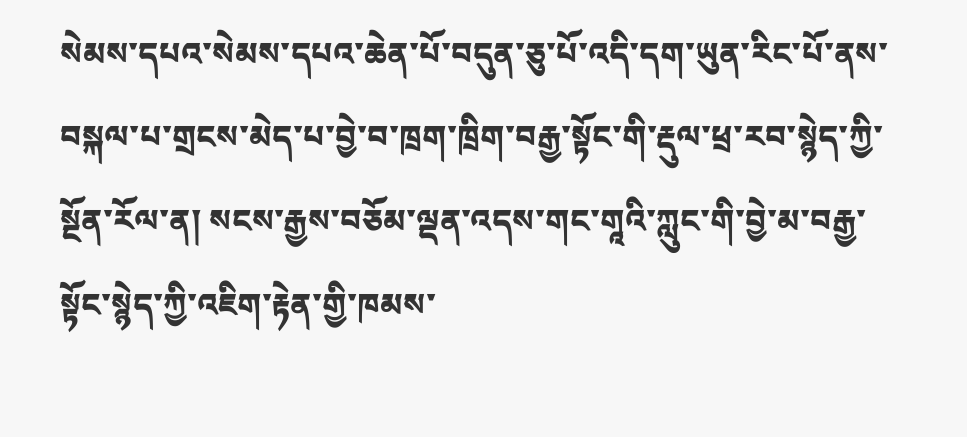སེམས་དཔའ་སེམས་དཔའ་ཆེན་པོ་བདུན་ཅུ་པོ་འདི་དག་ཡུན་རིང་པོ་ནས་བསྐལ་པ་གྲངས་མེད་པ་བྱེ་བ་ཁྲག་ཁྲིག་བརྒྱ་སྟོང་གི་རྡུལ་ཕྲ་རབ་སྙེད་ཀྱི་ སྔོན་རོལ་ན། སངས་རྒྱས་བཅོམ་ལྡན་འདས་གང་གཱའི་ཀླུང་གི་བྱེ་མ་བརྒྱ་སྟོང་སྙེད་ཀྱི་འཇིག་རྟེན་གྱི་ཁམས་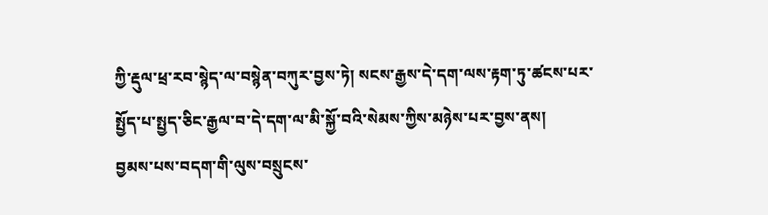ཀྱི་རྡུལ་ཕྲ་རབ་སྙེད་ལ་བསྙེན་བཀུར་བྱས་ཏེ། སངས་རྒྱས་དེ་དག་ལས་རྟག་ཏུ་ཚངས་པར་སྤྱོད་པ་སྤྱད་ཅིང་རྒྱལ་བ་དེ་དག་ལ་མི་སྐྱོ་བའི་སེམས་ཀྱིས་མཉེས་པར་བྱས་ནས།
བྱམས་པས་བདག་གི་ལུས་བསྲུངས་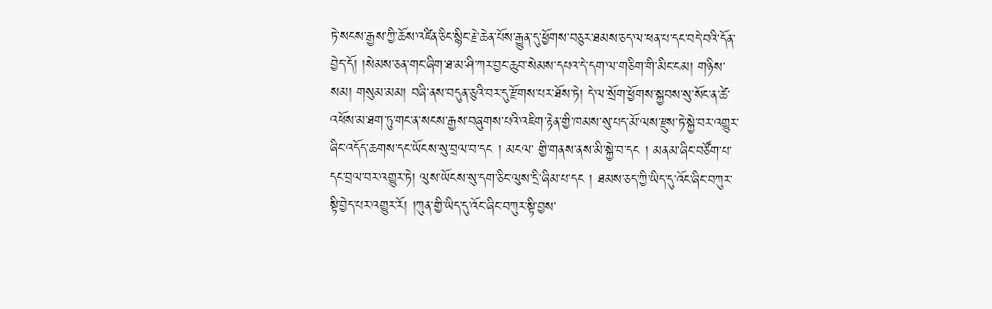ཏེ་སངས་རྒྱས་ཀྱི་ཆོས་འཛིན་ཅིང་སྙིང་རྗེ་ཆེན་པོས་རྒྱུན་དུ་ཕྱོགས་བཅུར་ཐམས་ཅད་ལ་ཕན་པ་དང་བདེ་བའི་དོན་བྱེད་དོ། །སེམས་ཅན་གང་ཞིག་ཐ་མ་ཤི་ཀར་བྱང་ཆུབ་སེམས་དཔའ་དེ་དག་ལ་གཅིག་གི་མིང་ངམ། གཉིས་སམ། གསུམ་མམ། བཞི་ནས་བདུན་ཅུའི་བར་དུ་རྫོགས་པར་ཐོས་ཏེ། དེ་ལ་སྲོག་ཕྱོགས་སྐྱབས་སུ་སོང་ན་ཚེ་འཕོས་མ་ཐག་ཏུ་གང་ན་སངས་རྒྱས་བཞུགས་པའི་འཇིག་རྟེན་གྱི་ཁམས་སུ་པད་མོ་ལས་རྫུས་ཏེ་སྐྱེ་བར་འགྱུར་ཞིང་འདོད་ཆགས་དང་ཡོངས་སུ་བྲལ་བ་དང ། མངལ་ གྱི་གནས་ནས་མི་སྐྱེ་བ་དང ། མནམ་ཞིང་བཙོག་པ་དང་བྲལ་བར་འགྱུར་ཏེ། ལུས་ཡོངས་སུ་དག་ཅིང་ལུས་དྲི་ཞིམ་པ་དང ། ཐམས་ཅད་ཀྱི་ཡིད་དུ་འོང་ཞིང་བཀུར་སྟི་བྱེད་པར་འགྱུར་རོ། །ཀུན་གྱི་ཡིད་དུ་འོང་ཞིང་བཀུར་སྟི་བྱས་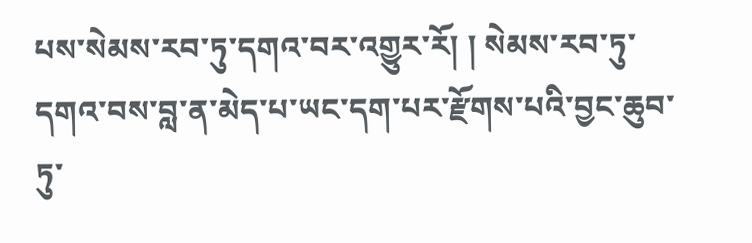པས་སེམས་རབ་ཏུ་དགའ་བར་འགྱུར་རོ། ། སེམས་རབ་ཏུ་དགའ་བས་བླ་ན་མེད་པ་ཡང་དག་པར་རྫོགས་པའི་བྱང་ཆུབ་ཏུ་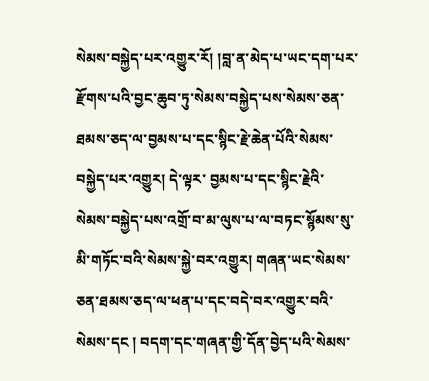སེམས་བསྐྱེད་པར་འགྱུར་རོ། །བླ་ན་མེད་པ་ཡང་དག་པར་རྫོགས་པའི་བྱང་ཆུབ་ཏུ་སེམས་བསྐྱེད་པས་སེམས་ཅན་ཐམས་ཅད་ལ་བྱམས་པ་དང་སྙིང་རྗེ་ཆེན་པོའི་སེམས་བསྐྱེད་པར་འགྱུར། དེ་ལྟར་ བྱམས་པ་དང་སྙིང་རྗེའི་སེམས་བསྐྱེད་པས་འགྲོ་བ་མ་ལུས་པ་ལ་བཏང་སྙོམས་སུ་མི་གཏོང་བའི་སེམས་སྐྱེ་བར་འགྱུར། གཞན་ཡང་སེམས་ཅན་ཐམས་ཅད་ལ་ཕན་པ་དང་བདེ་བར་འགྱུར་བའི་སེམས་དང ། བདག་དང་གཞན་གྱི་དོན་བྱེད་པའི་སེམས་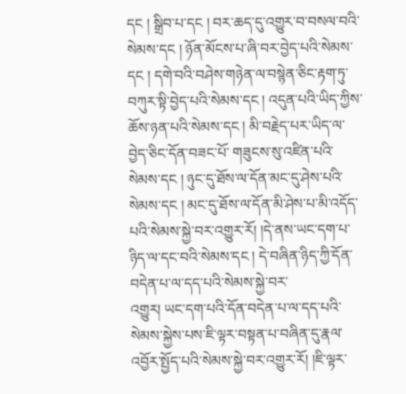དང ། སྒྲིབ་པ་དང ། བར་ཆད་དུ་འགྱུར་བ་བསལ་བའི་སེམས་དང ། ཉོན་མོངས་པ་ཞི་བར་བྱེད་པའི་སེམས་དང ། དགེ་བའི་བཤེས་གཉེན་ལ་བསྙེན་ཅིང་རྟག་ཏུ་བཀུར་སྟི་བྱེད་པའི་སེམས་དང ། འདུན་པའི་ཡིད་ཀྱིས་ཆོས་ཉན་པའི་སེམས་དང ། མི་བརྗེད་པར་ཡིད་ལ་བྱེད་ཅིང་དོན་བཟང་པོ་ གཟུངས་སུ་འཛིན་པའི་སེམས་དང ། ཉུང་དུ་ཐོས་ལ་དོན་མང་དུ་ཤེས་པའི་སེམས་དང ། མང་དུ་ཐོས་ལ་དོན་མི་ཤེས་པ་མི་འདོད་པའི་སེམས་སྐྱེ་བར་འགྱུར་རོ། །དེ་ནས་ཡང་དག་པ་ཉིད་ལ་དང་བའི་སེམས་དང ། དེ་བཞིན་ཉིད་ཀྱི་དོན་བདེན་པ་ལ་དད་པའི་སེམས་སྐྱེ་བར་
འགྱུར། ཡང་དག་པའི་དོན་བདེན་པ་ལ་དད་པའི་སེམས་སྐྱེས་པས་ཇི་ལྟར་བསྟན་པ་བཞིན་དུ་རྣལ་འབྱོར་སྤྱོད་པའི་སེམས་སྐྱེ་བར་འགྱུར་རོ། །ཇི་ལྟར་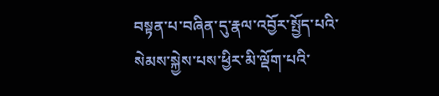བསྟན་པ་བཞིན་དུ་རྣལ་འབྱོར་སྤྱོད་པའི་སེམས་སྐྱེས་པས་ཕྱིར་མི་ལྡོག་པའི་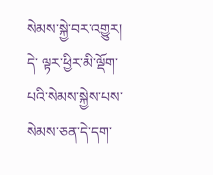སེམས་སྐྱེ་བར་འགྱུར། དེ་ ལྟར་ཕྱིར་མི་ལྡོག་པའི་སེམས་སྐྱེས་པས་སེམས་ཅན་དེ་དག་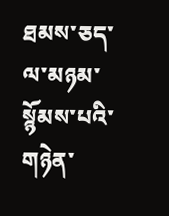ཐམས་ཅད་ལ་མཉམ་སྙོམས་པའི་གཉེན་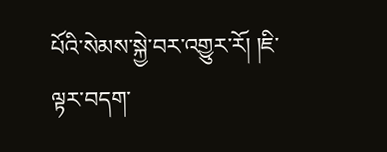པོའི་སེམས་སྐྱེ་བར་འགྱུར་རོ། །ཇི་ལྟར་བདག་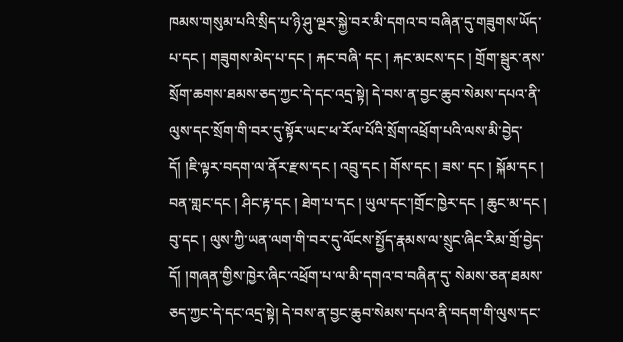ཁམས་གསུམ་པའི་སྲིད་པ་ཉི་ཤུ་ལྔར་སྐྱེ་བར་མི་དགའ་བ་བཞིན་དུ་གཟུགས་ཡོད་པ་དང ། གཟུགས་མེད་པ་དང ། རྐང་བཞི་ དང ། རྐང་མངས་དང ། གྲོག་སྦུར་ནས་སྲོག་ཆགས་ཐམས་ཅད་ཀྱང་དེ་དང་འདྲ་སྟེ། དེ་བས་ན་བྱང་ཆུབ་སེམས་དཔའ་ནི་ལུས་དང་སྲོག་གི་བར་དུ་སྟོར་ཡང་ཕ་རོལ་པོའི་སྲོག་འཕྲོག་པའི་ལས་མི་བྱེད་དོ། །ཇི་ལྟར་བདག་ལ་ནོར་རྫས་དང ། འབྲུ་དང ། གོས་དང ། ཟས་ དང ། སྐོམ་དང ། བན་གླང་དང ། ཤིང་རྟ་དང ། ཐེག་པ་དང ། ཡུལ་དང་།གྲོང་ཁྱེར་དང ། ཆུང་མ་དང ། བུ་དང ། ལུས་ཀྱི་ཡན་ལག་གི་བར་དུ་ལོངས་སྤྱོད་རྣམས་ལ་སྲུང་ཞིང་རིམ་གྲོ་བྱེད་དོ། །གཞན་གྱིས་ཁྱེར་ཞིང་འཕྲོག་པ་ལ་མི་དགའ་བ་བཞིན་དུ་ སེམས་ཅན་ཐམས་ཅད་ཀྱང་དེ་དང་འདྲ་སྟེ། དེ་བས་ན་བྱང་ཆུབ་སེམས་དཔའ་ནི་བདག་གི་ལུས་དང་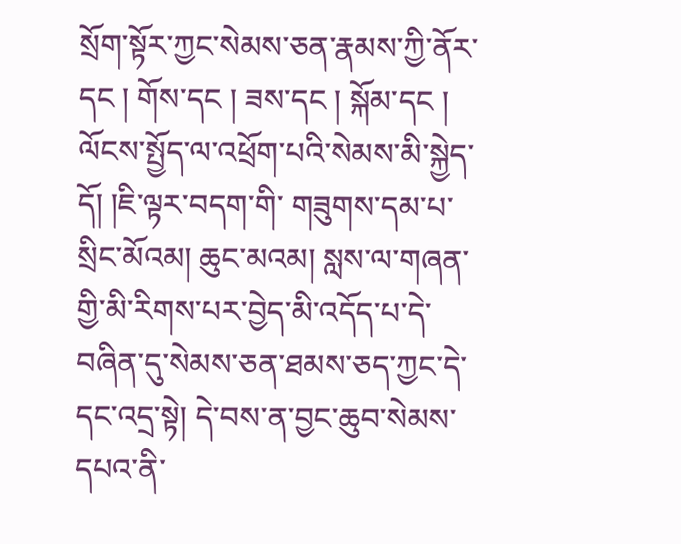སྲོག་སྟོར་ཀྱང་སེམས་ཅན་རྣམས་ཀྱི་ནོར་དང ། གོས་དང ། ཟས་དང ། སྐོམ་དང ། ལོངས་སྤྱོད་ལ་འཕྲོག་པའི་སེམས་མི་སྐྱེད་དོ། །ཇི་ལྟར་བདག་གི་ གཟུགས་དམ་པ་སྲིང་མོའམ། ཆུང་མའམ། སླས་ལ་གཞན་གྱི་མི་རིགས་པར་བྱེད་མི་འདོད་པ་དེ་བཞིན་དུ་སེམས་ཅན་ཐམས་ཅད་ཀྱང་དེ་དང་འདྲ་སྟེ། དེ་བས་ན་བྱང་ཆུབ་སེམས་དཔའ་ནི་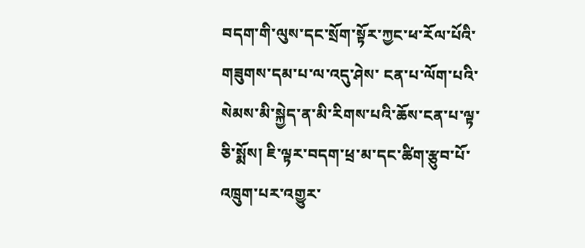བདག་གི་ལུས་དང་སྲོག་སྟོར་ཀྱང་ཕ་རོལ་པོའི་གཟུགས་དམ་པ་ལ་འདུ་ཤེས་ ངན་པ་ལོག་པའི་སེམས་མི་སྐྱེད་ན་མི་རིགས་པའི་ཆོས་ངན་པ་ལྟ་ཅི་སྨོས། ཇི་ལྟར་བདག་ཕྲ་མ་དང་ཚིག་རྩུབ་པོ་འཁྲུག་པར་འགྱུར་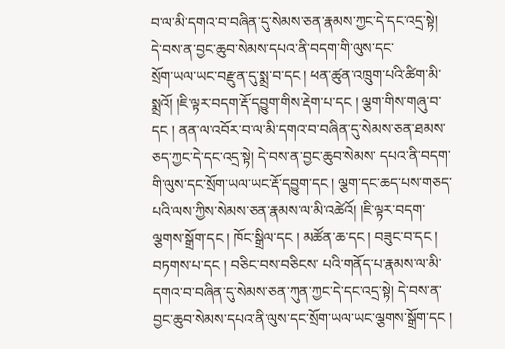བ་ལ་མི་དགའ་བ་བཞིན་དུ་སེམས་ཅན་རྣམས་ཀྱང་དེ་དང་འདྲ་སྟེ། དེ་བས་ན་བྱང་ཆུབ་སེམས་དཔའ་ནི་བདག་གི་ལུས་དང་
སྲོག་ཡལ་ཡང་བརྫུན་དུ་སྨྲ་བ་དང ། ཕན་ཚུན་འཁྲུག་པའི་ཚིག་མི་སྨྲའོ། །ཇི་ལྟར་བདག་རྡོ་དབྱུག་གིས་རྡེག་པ་དང ། ལྕག་གིས་གཞུ་བ་དང ། ནན་ལ་འབོར་བ་ལ་མི་དགའ་བ་བཞིན་དུ་སེམས་ཅན་ཐམས་ཅད་ཀྱང་དེ་དང་འདྲ་སྟེ། དེ་བས་ན་བྱང་ཆུབ་སེམས་ དཔའ་ནི་བདག་གི་ལུས་དང་སྲོག་ཡལ་ཡང་རྡོ་དབྱུག་དང ། ལྕག་དང་ཆད་པས་གཅད་པའི་ལས་ཀྱིས་སེམས་ཅན་རྣམས་ལ་མི་འཚེའོ། །ཇི་ལྟར་བདག་ལྕགས་སྒྲོག་དང ། ཁོང་སྒྲིལ་དང ། མཚོན་ཆ་དང ། བཟུང་བ་དང ། བཏགས་པ་དང ། བཅིང་བས་བཅིངས་ པའི་གནོད་པ་རྣམས་ལ་མི་དགའ་བ་བཞིན་དུ་སེམས་ཅན་ཀུན་ཀྱང་དེ་དང་འདྲ་སྟེ། དེ་བས་ན་བྱང་ཆུབ་སེམས་དཔའ་ནི་ལུས་དང་སྲོག་ཡལ་ཡང་ལྕགས་སྒྲོག་དང །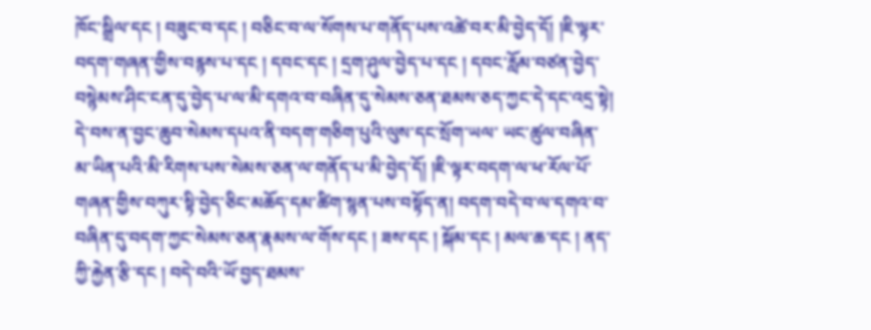ཁོང་སྒྲིལ་དང ། བཟུང་བ་དང ། བཅིང་བ་ལ་སོགས་པ་གནོད་པས་འཚེ་བར་མི་བྱེད་དོ། །ཇི་ལྟར་ བདག་གཞན་གྱིས་བརྙས་པ་དང ། དབང་དང ། དྲག་ཤུལ་བྱེད་པ་དང ། དབང་རློམ་བཙན་བྱེད་བསྙེམས་ཤིང་ངན་དུ་བྱེད་པ་ལ་མི་དགའ་བ་བཞིན་དུ་སེམས་ཅན་ཐམས་ཅད་ཀྱང་དེ་དང་འདྲ་སྟེ། དེ་བས་ན་བྱང་ཆུབ་སེམས་དཔའ་ནི་བདག་གཅིག་པུའི་ལུས་དང་སྲོག་ཡལ་ ཡང་ཚུལ་བཞིན་མ་ཡིན་པའི་མི་རིགས་པས་སེམས་ཅན་ལ་གནོད་པ་མི་བྱེད་དོ། །ཇི་ལྟར་བདག་ལ་ཕ་རོལ་པོ་གཞན་གྱིས་བཀུར་སྟི་བྱེད་ཅིང་མཆོད་དམ་ཚིག་སྙན་པས་བསྟོད་ན། བདག་བདེ་བ་ལ་དགའ་བ་བཞིན་དུ་བདག་ཀྱང་སེམས་ཅན་རྣམས་ལ་གོས་དང ། ཟས་དང ། སྐོམ་དང ། མལ་ཆ་དང ། ནད་ཀྱི་རྐྱེན་རྩི་དང ། བདེ་བའི་ཡོ་བྱད་ཐམས་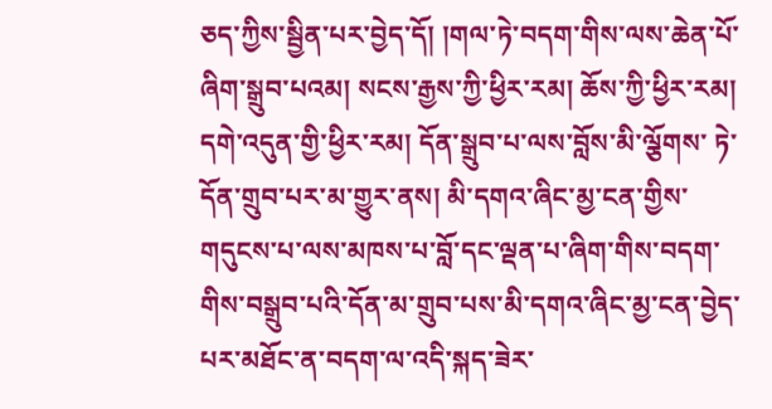ཅད་ཀྱིས་སྦྱིན་པར་བྱེད་དོ། །གལ་ཏེ་བདག་གིས་ལས་ཆེན་པོ་ཞིག་སྒྲུབ་པའམ། སངས་རྒྱས་ཀྱི་ཕྱིར་རམ། ཆོས་ཀྱི་ཕྱིར་རམ། དགེ་འདུན་གྱི་ཕྱིར་རམ། དོན་སྒྲུབ་པ་ལས་བློས་མི་ལྕོགས་ ཏེ་དོན་གྲུབ་པར་མ་གྱུར་ནས། མི་དགའ་ཞིང་མྱ་ངན་གྱིས་གདུངས་པ་ལས་མཁས་པ་བློ་དང་ལྡན་པ་ཞིག་གིས་བདག་གིས་བསྒྲུབ་པའི་དོན་མ་གྲུབ་པས་མི་དགའ་ཞིང་མྱ་ངན་བྱེད་པར་མཐོང་ན་བདག་ལ་འདི་སྐད་ཟེར་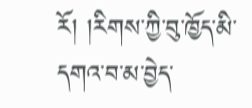རོ། །རིགས་ཀྱི་བུ་ཁྱོད་མི་དགའ་བ་མ་བྱེད་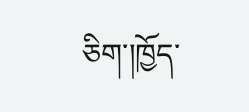ཅིག་།ཁྱོད་